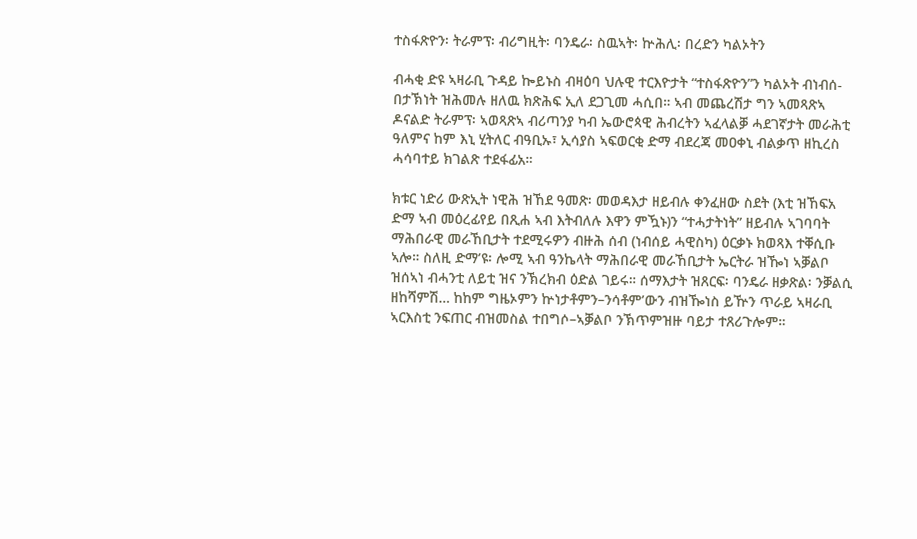ተስፋጽዮን፡ ትራምፕ፡ ብሪግዚት፡ ባንዴራ፡ ስዉኣት፡ ኵሕሊ፡ በረድን ካልኦትን

ብሓቂ ድዩ ኣዛራቢ ጉዳይ ኰይኑስ ብዛዕባ ህሉዊ ተርእዮታት “ተስፋጽዮን”ን ካልኦት ብነብሰ-በታኽነት ዝሕመሉ ዘለዉ ክጽሕፍ ኢለ ደጋጊመ ሓሲበ። ኣብ መጨረሽታ ግን ኣመጻጽኣ ዶናልድ ትራምፕ፡ ኣወጻጽኣ ብሪጣንያ ካብ ኤውሮጳዊ ሕብረትን ኣፈላልቓ ሓደገኛታት መራሕቲ ዓለምና ከም እኒ ሂትለር ብዓቢኡ፣ ኢሳያስ ኣፍወርቂ ድማ ብደረጃ መዐቀኒ ብልቃጥ ዘኪረስ ሓሳባተይ ክገልጽ ተደፋፊአ።

ክቱር ነድሪ ውጽኢት ነዊሕ ዝኸደ ዓመጽ፡ መወዳእታ ዘይብሉ ቀንፈዘው ስደት (እቲ ዝኸፍአ ድማ ኣብ መዕረፊየይ በጺሐ ኣብ እትብለሉ እዋን ምዃኑ)ን “ተሓታትነት” ዘይብሉ ኣገባባት ማሕበራዊ መራኸቢታት ተደሚሩዎን ብዙሕ ሰብ (ነብሰይ ሓዊስካ) ዕርቃኑ ክወጻእ ተቐሲቡ ኣሎ። ስለዚ ድማ’ዩ፡ ሎሚ ኣብ ዓንኬላት ማሕበራዊ መራኸቢታት ኤርትራ ዝዀነ ኣቓልቦ ዝሰኣነ ብሓንቲ ለይቲ ዝና ንኽረክብ ዕድል ገይሩ። ሰማእታት ዝጸርፍ፡ ባንዴራ ዘቃጽል፡ ንቓልሲ ዘከሻምሽ… ከከም ግዜኦምን ኵነታቶምን–ንሳቶም’ውን ብዝዀነስ ይዅን ጥራይ ኣዛራቢ ኣርእስቲ ንፍጠር ብዝመስል ተበግሶ–ኣቓልቦ ንኽጥምዝዙ ባይታ ተጸሪጉሎም።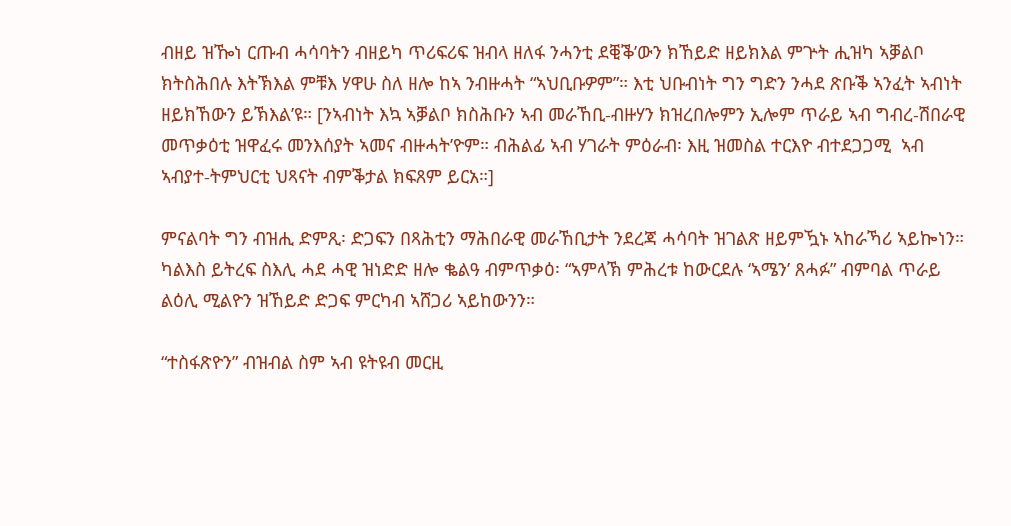ብዘይ ዝዀነ ርጡብ ሓሳባትን ብዘይካ ጥሪፍሪፍ ዝብላ ዘለፋ ንሓንቲ ደቒቕ’ውን ክኸይድ ዘይክእል ምጕት ሒዝካ ኣቓልቦ ክትስሕበሉ እትኽእል ምቹእ ሃዋሁ ስለ ዘሎ ከኣ ንብዙሓት “ኣህቢቡዎም”። እቲ ህቡብነት ግን ግድን ንሓደ ጽቡቕ ኣንፈት ኣብነት ዘይክኸውን ይኽእል’ዩ። [ንኣብነት እኳ ኣቓልቦ ክስሕቡን ኣብ መራኸቢ-ብዙሃን ክዝረበሎምን ኢሎም ጥራይ ኣብ ግብረ-ሽበራዊ መጥቃዕቲ ዝዋፈሩ መንእሰያት ኣመና ብዙሓት’ዮም። ብሕልፊ ኣብ ሃገራት ምዕራብ፡ እዚ ዝመስል ተርእዮ ብተደጋጋሚ  ኣብ ኣብያተ-ትምህርቲ ህጻናት ብምቕታል ክፍጸም ይርአ።]

ምናልባት ግን ብዝሒ ድምጺ፡ ድጋፍን በጻሕቲን ማሕበራዊ መራኸቢታት ንደረጃ ሓሳባት ዝገልጽ ዘይምዃኑ ኣከራኻሪ ኣይኰነን። ካልእስ ይትረፍ ስእሊ ሓደ ሓዊ ዝነድድ ዘሎ ቈልዓ ብምጥቃዕ፡ “ኣምላኽ ምሕረቱ ከውርደሉ ‘ኣሜን’ ጸሓፉ” ብምባል ጥራይ ልዕሊ ሚልዮን ዝኸይድ ድጋፍ ምርካብ ኣሸጋሪ ኣይከውንን።

“ተስፋጽዮን” ብዝብል ስም ኣብ ዩትዩብ መርዚ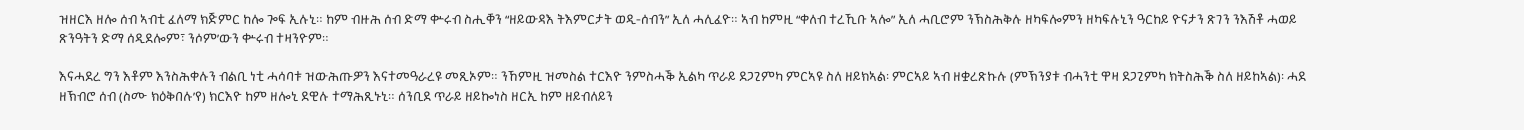ዝዘርእ ዘሎ ሰብ ኣብቲ ፈለማ ክጅምር ከሎ ጐፍ ኢሉኒ። ከም ብዙሕ ሰብ ድማ ቍሩብ ስሒቐን “ዘይውዳእ ትእምርታት ወዲ-ሰብን” ኢለ ሓሊፈዮ። ኣብ ከምዚ “ቀለብ ተረኺቡ ኣሎ” ኢለ ሓቢሮም ንኽስሕቅሉ ዘካፍሎምን ዘካፍሉኒን ዓርከይ ዮናታን ጽገን ንእሽቶ ሓወይ ጽንዓትን ድማ ሰዲደሎም፣ ንሶም’ውን ቍሩብ ተዛንዮም።

እናሓደረ ግን እቶም እንስሕቀሉን ብልቢ ነቲ ሓሳባቱ ዝውሕጡዎን እናተመዓራረዩ መጺኦም። ንኸምዚ ዝመስል ተርእዮ ንምስሓቕ ኢልካ ጥራይ ደጋጊምካ ምርኣዩ ስለ ዘይክኣል፡ ምርኣይ ኣብ ዘቋረጽኩሉ (ምኽንያቱ ብሓንቲ ዋዛ ደጋጊምካ ክትስሕቕ ስለ ዘይከኣል)፡ ሓደ ዘኽብሮ ሰብ (ስሙ ክዕቅበሉ’የ) ክርእዮ ከም ዘሎኒ ደዊሉ ተማሕጺኑኒ። ሰንቢደ ጥራይ ዘይኰነስ ዘርኢ ከም ዘይብለይን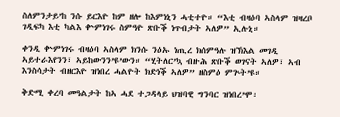ስለምንታይ’ከ ንሱ ይርእዮ ከም ዘሎ ከእምነኒን ሓቲተዮ። “እቲ ብዛዕባ ኣስላም ዝዛረቦ ገዲፍካ እቲ ካልእ ቍምነገሩ ስምዓዮ ጽቡቕ ነጥብታት ኣለዎ” ኢሉኒ።

ቀንዲ ቍምነገሩ ብዛዕባ ኣስላም ክንሱ ንዕኡ ነጢረ ክሰምዓሉ ዝኽእል መገዲ ኣይተራእየንን፣ ኣይከውንን’ዩ’ውን። “ሂትለር’ኳ ብዙሕ ጽቡቕ ወገናት ኣለዎ፣ ኣብ እንስሳታት ብዘርእዮ ዝነበረ ሓልዮት ክድነቕ ኣለዎ” ዘስምዕ ምጕት’ዩ።

ቅድሚ ቀረባ መዓልታት ከኣ ሓደ ተጋዳላይ ህዝባዊ ግንባር ዝነበረ’ሞ፡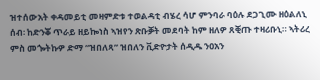ዝተሰውአት ቀዳመይቲ መዛምድቱ ተወልዳቲ ብሄረ ሳሆ ምንባራ ባዕሉ ደጋጊሙ ዘዕልለኒ ሰብ፡ ከድንቖ ጥራይ ዘይኰነስ ኣዝየን ጽቡቓት መደባት ከም ዘለዎ ጸቒጡ ተዛሪቡኒ። ኣትሪረ ምስ መጐትኩዎ ድማ “ዝበለጻ” ዝበለን ቪድዮታት ሰዲዱ ንዐአን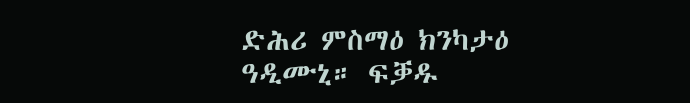ድሕሪ ምስማዕ ክንካታዕ ዓዲሙኒ። ፍቓዱ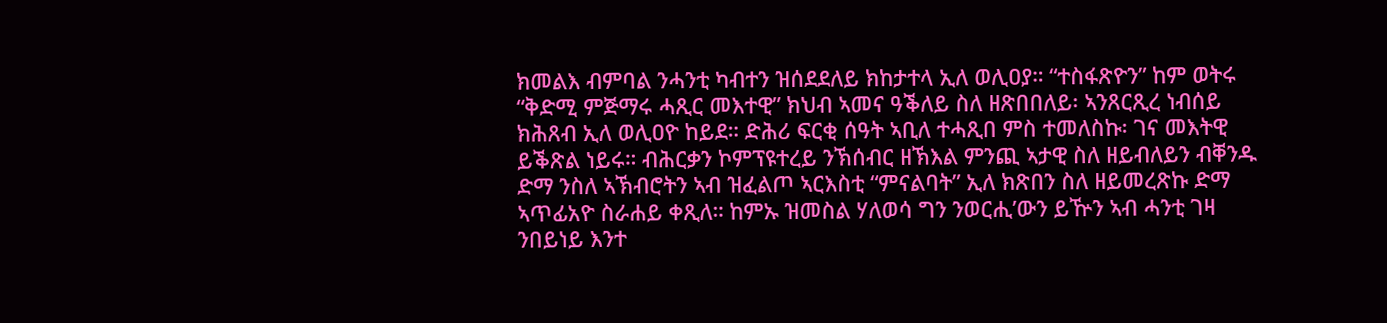ክመልእ ብምባል ንሓንቲ ካብተን ዝሰደደለይ ክከታተላ ኢለ ወሊዐያ። “ተስፋጽዮን” ከም ወትሩ “ቅድሚ ምጅማሩ ሓጺር መእተዊ” ክህብ ኣመና ዓቕለይ ስለ ዘጽበበለይ፡ ኣንጸርጺረ ነብሰይ ክሕጸብ ኢለ ወሊዐዮ ከይደ። ድሕሪ ፍርቂ ሰዓት ኣቢለ ተሓጺበ ምስ ተመለስኩ፡ ገና መእትዊ ይቕጽል ነይሩ። ብሕርቃን ኮምፕዩተረይ ንኽሰብር ዘኽእል ምንጪ ኣታዊ ስለ ዘይብለይን ብቐንዱ ድማ ንስለ ኣኽብሮትን ኣብ ዝፈልጦ ኣርእስቲ “ምናልባት” ኢለ ክጽበን ስለ ዘይመረጽኩ ድማ ኣጥፊአዮ ስራሐይ ቀጺለ። ከምኡ ዝመስል ሃለወሳ ግን ንወርሒ’ውን ይዅን ኣብ ሓንቲ ገዛ ንበይነይ እንተ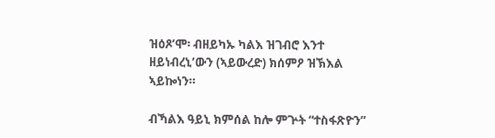ዝዕጾ’ሞ፡ ብዘይካኡ ካልእ ዝገብሮ እንተ ዘይነብረኒ’ውን (ኣይውረድ) ክሰምዖ ዝኽእል ኣይኰነን።

ብኻልእ ዓይኒ ክምሰል ከሎ ምጕት “ተስፋጽዮን”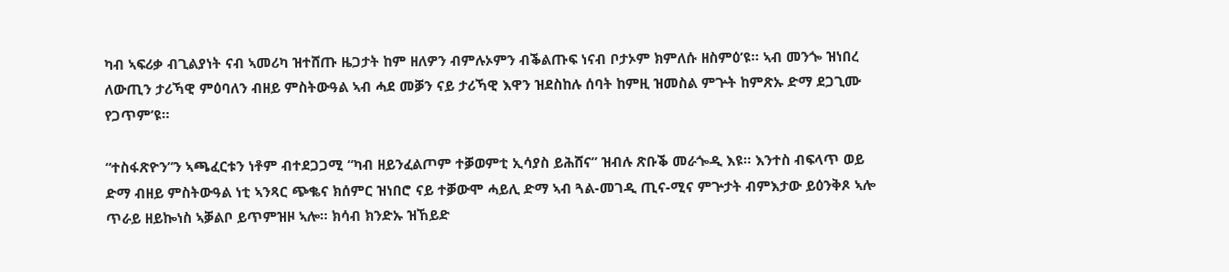ካብ ኣፍሪቃ ብጊልያነት ናብ ኣመሪካ ዝተሸጡ ዜጋታት ከም ዘለዎን ብምሉኦምን ብቕልጡፍ ነናብ ቦታኦም ክምለሱ ዘስምዕ’ዩ። ኣብ መንጐ ዝነበረ ለውጢን ታሪኻዊ ምዕባለን ብዘይ ምስትውዓል ኣብ ሓደ መቓን ናይ ታሪኻዊ እዋን ዝደስከሉ ሰባት ከምዚ ዝመስል ምጕት ከምጽኡ ድማ ደጋጊሙ የጋጥም’ዩ።

“ተስፋጽዮን”ን ኣጫፈርቱን ነቶም ብተደጋጋሚ “ካብ ዘይንፈልጦም ተቓወምቲ ኢሳያስ ይሕሸና” ዝብሉ ጽቡቕ መራጐዲ እዩ። እንተስ ብፍላጥ ወይ ድማ ብዘይ ምስትውዓል ነቲ ኣንጻር ጭቈና ክሰምር ዝነበሮ ናይ ተቓውሞ ሓይሊ ድማ ኣብ ጓል-መገዲ ጢና-ሚና ምጕታት ብምእታው ይዕንቅጾ ኣሎ ጥራይ ዘይኰነስ ኣቓልቦ ይጥምዝዞ ኣሎ። ክሳብ ክንድኡ ዝኸይድ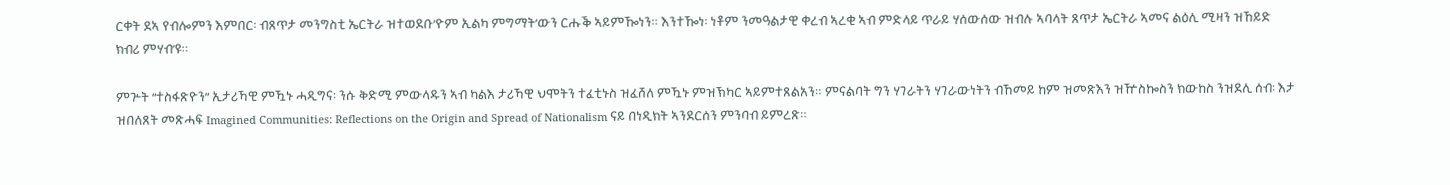ርቀት ደኣ የብሎምን እምበር፡ ብጸጥታ መንግስቲ ኤርትራ ዝተወደቡ’ዮም ኢልካ ምግማት’ውን ርሑቕ ኣይምዀነን። እንተዀነ፡ ነቶም ንመዓልታዊ ቀረብ ኣረቂ ኣብ ምድላይ ጥራይ ሃሰውሰው ዝብሉ ኣባላት ጸጥታ ኤርትራ ኣመና ልዕሊ ሚዛን ዝኸይድ ክብሪ ምሃብ’ዩ።

ምጕት “ተስፋጽዮን” ኢታሪኻዊ ምዃኑ ሓዲግና፡ ንሱ ቅድሚ ምውላዱን ኣብ ካልእ ታሪኻዊ ህሞትን ተፈቲኑስ ዝፈሸለ ምዃኑ ምዝኽካር ኣይምተጸልአን። ምናልባት ግን ሃገራትን ሃገራውነትን ብኸመይ ከም ዝመጽእን ዝዅስኰስን ክውከስ ንዝደሊ ሰብ፡ እታ ዝበለጸት መጽሓፍ Imagined Communities: Reflections on the Origin and Spread of Nationalism ናይ በነዲክት ኣንደርሰን ምንባብ ይምረጽ።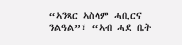“ኣንጻር ኣስላም ሓቢርና ንልዓል”፣ “ኣብ ሓደ ቤት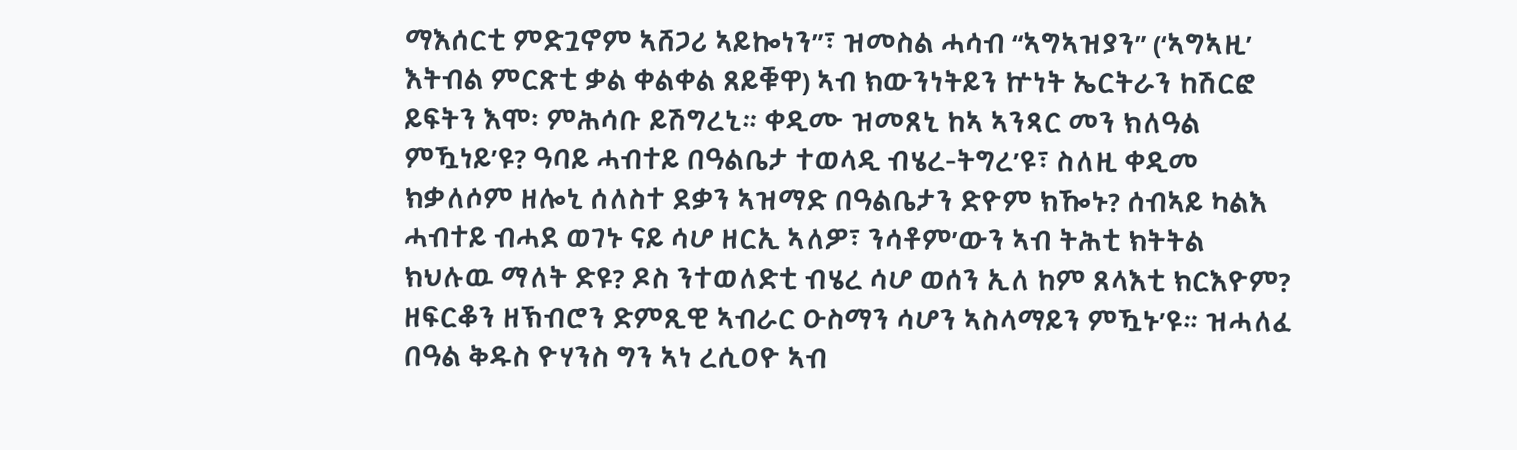ማእሰርቲ ምድጓኖም ኣሸጋሪ ኣይኰነን”፣ ዝመስል ሓሳብ “ኣግኣዝያን” (‘ኣግኣዚ’ እትብል ምርጽቲ ቃል ቀልቀል ጸይቑዋ) ኣብ ክውንነትይን ኵነት ኤርትራን ከሽርፎ ይፍትን እሞ፡ ምሕሳቡ ይሽግረኒ። ቀዲሙ ዝመጸኒ ከኣ ኣንጻር መን ክለዓል ምዃነይ’ዩ? ዓባይ ሓብተይ በዓልቤታ ተወላዲ ብሄረ-ትግረ’ዩ፣ ስለዚ ቀዲመ ክቃለሶም ዘሎኒ ሰለስተ ደቃን ኣዝማድ በዓልቤታን ድዮም ክዀኑ? ሰብኣይ ካልእ ሓብተይ ብሓደ ወገኑ ናይ ሳሆ ዘርኢ ኣለዎ፣ ንሳቶም’ውን ኣብ ትሕቲ ክትትል ክህሉዉ ማለት ድዩ? ዶስ ንተወለድቲ ብሄረ ሳሆ ወሰን ኢለ ከም ጸላእቲ ክርእዮም? ዘፍርቆን ዘኽብሮን ድምጺዊ ኣብራር ዑስማን ሳሆን ኣስላማይን ምዃኑ’ዩ። ዝሓለፈ በዓል ቅዱስ ዮሃንስ ግን ኣነ ረሲዐዮ ኣብ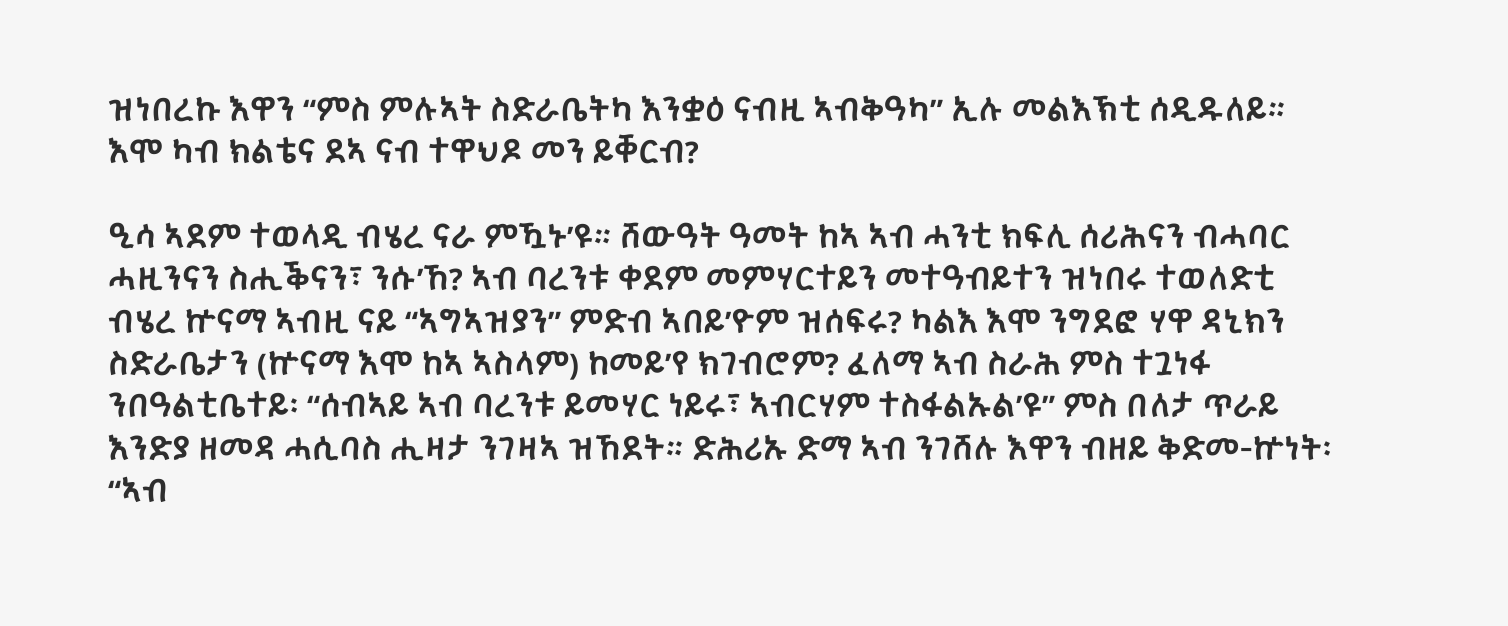ዝነበረኩ እዋን “ምስ ምሉኣት ስድራቤትካ እንቋዕ ናብዚ ኣብቅዓካ” ኢሉ መልእኽቲ ሰዲዱለይ። እሞ ካብ ክልቴና ደኣ ናብ ተዋህዶ መን ይቐርብ?

ዒሳ ኣደም ተወላዲ ብሄረ ናራ ምዃኑ’ዩ። ሸውዓት ዓመት ከኣ ኣብ ሓንቲ ክፍሊ ሰሪሕናን ብሓባር ሓዚንናን ስሒቕናን፣ ንሱ’ኸ? ኣብ ባረንቱ ቀደም መምሃርተይን መተዓብይተን ዝነበሩ ተወለድቲ ብሄረ ኵናማ ኣብዚ ናይ “ኣግኣዝያን” ምድብ ኣበይ’ዮም ዝሰፍሩ? ካልእ እሞ ንግደፎ ሃዋ ዳኒክን ስድራቤታን (ኵናማ እሞ ከኣ ኣስላም) ከመይ’የ ክገብሮም? ፈለማ ኣብ ስራሕ ምስ ተጓነፋ ንበዓልቲቤተይ፡ “ሰብኣይ ኣብ ባረንቱ ይመሃር ነይሩ፣ ኣብርሃም ተስፋልኡል’ዩ” ምስ በለታ ጥራይ እንድያ ዘመዳ ሓሲባስ ሒዛታ ንገዛኣ ዝኸደት። ድሕሪኡ ድማ ኣብ ንገሸሉ እዋን ብዘይ ቅድመ-ኵነት፡ “ኣብ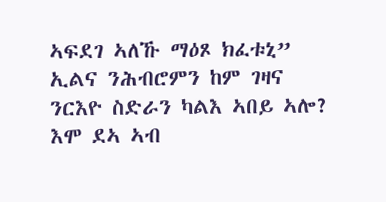ኣፍደገ ኣለኹ ማዕጾ ክፈቱኒ” ኢልና ንሕብሮምን ከም ገዛና ንርእዮ ስድራን ካልእ ኣበይ ኣሎ? እሞ ደኣ ኣብ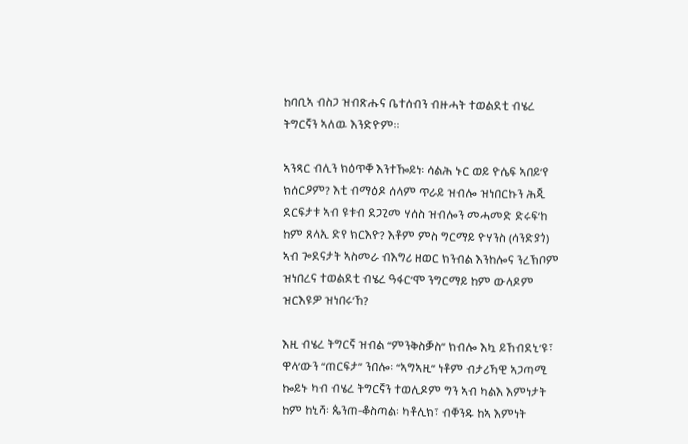ከባቢኣ ብስጋ ዝብጽሑና ቤተሰብን ብዙሓት ተወልደቲ ብሄረ ትግርኛን ኣለዉ እንድዮም።

ኣንጻር ብሊን ክዕጥቐ እንተዀይነ፡ ሳልሕ ኑር ወይ ዮሴፍ ኣበይ’የ ክሰርዖም? እቲ ብማዕዶ ሰላም ጥራይ ዝብሎ ዝነበርኩን ሕጂ ደርፍታቱ ኣብ ዩቱብ ደጋጊመ ሃሰስ ዝብሎን መሓመድ ድሩፍ’ከ ከም ጸላኢ ድየ ክርእዮ? እቶም ምስ ግርማይ ዮሃንስ (ሳንድያጎ) ኣብ ጐደናታት ኣስመራ ብእግሪ ዘወር ክንብል እንከሎና ንረኽቦም ዝነበረና ተወልደቲ ብሄረ ዓፋር’ሞ ንግርማይ ከም ውላዶም ዝርእዩዎ ዝነበሩ’ኸ?

እዚ ብሄረ ትግርኛ ዝብል “ምንቅስቓስ” ክብሎ እኳ ይኸብደኒ’ዩ፣ ዋላ’ውን “ጠርፍታ” ንበሎ፡ “ኣግኣዚ” ነቶም ብታሪኻዊ ኣጋጣሚ ኰይኑ ካብ ብሄረ ትግርኛን ተወሊዶም ግን ኣብ ካልእ እምነታት ከም ከኒሻ፡ ጴንጠ-ቆስጣል፡ ካቶሊክ፣ ብቐንዱ ከኣ እምነት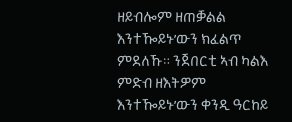ዘይብሎም ዘጠቓልል እንተዀይኑ’ውን ክፈልጥ ምደለኹ። ንጀበርቲ ኣብ ካልእ ምድብ ዘእትዎም እንተዀይኑ’ውን ቀንዲ ዓርከይ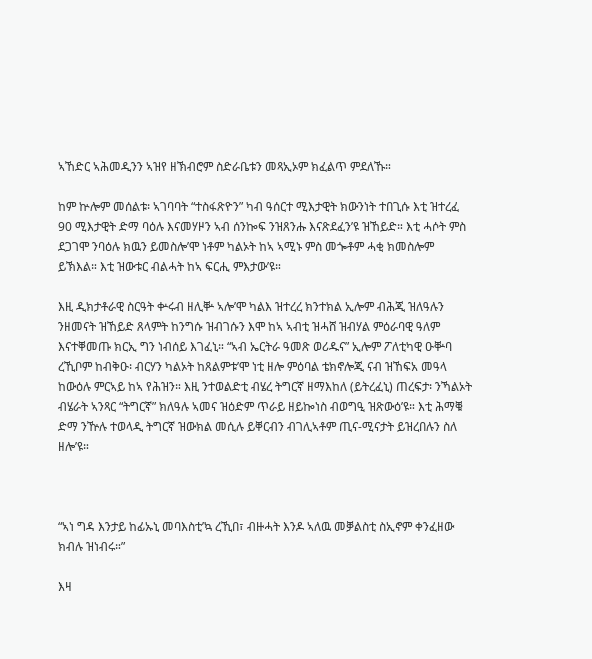ኣኸድር ኣሕመዲንን ኣዝየ ዘኽብሮም ስድራቤቱን መጻኢኦም ክፈልጥ ምደለኹ።

ከም ኵሎም መሰልቱ፡ ኣገባባት “ተስፋጽዮን” ካብ ዓሰርተ ሚእታዊት ክውንነት ተበጊሱ እቲ ዝተረፈ 90 ሚእታዊት ድማ ባዕሉ እናመሃዞን ኣብ ሰንኰፍ ንዝጸንሑ እናጽደፈን’ዩ ዝኸይድ። እቲ ሓሶት ምስ ደጋገሞ ንባዕሉ ክዉን ይመስሎ’ሞ ነቶም ካልኦት ከኣ ኣሚኑ ምስ መጐቶም ሓቂ ክመስሎም ይኽእል። እቲ ዝውቱር ብልሓት ከኣ ፍርሒ ምእታው’ዩ።

እዚ ዲክታቶራዊ ስርዓት ቍሩብ ዘሊቝ ኣሎ’ሞ ካልእ ዝተረረ ክንተክል ኢሎም ብሕጂ ዝለዓሉን ንዘመናት ዝኸይድ ጸላምት ከንግሱ ዝብገሱን እሞ ከኣ ኣብቲ ዝሓሸ ዝብሃል ምዕራባዊ ዓለም እናተቐመጡ ክርኢ ግን ነብሰይ እገፈኒ። “ኣብ ኤርትራ ዓመጽ ወሪዱና” ኢሎም ፖለቲካዊ ዑቝባ ረኺቦም ከብቅዑ፡ ብርሃን ካልኦት ከጸልምቱ’ሞ ነቲ ዘሎ ምዕባል ቴክኖሎጂ ናብ ዝኸፍአ መዓላ ከውዕሉ ምርኣይ ከኣ የሕዝን። እዚ ንተወልድቲ ብሄረ ትግርኛ ዘማእከለ (ይትረፈኒ) ጠረፍታ፡ ንኻልኦት ብሄራት ኣንጻር “ትግርኛ” ክለዓሉ ኣመና ዝዕድም ጥራይ ዘይኰነስ ብወግዒ ዝጽውዕ’ዩ። እቲ ሕማቑ ድማ ንዅሉ ተወላዲ ትግርኛ ዝውክል መሲሉ ይቐርብን ብገሊኣቶም ጢና-ሚናታት ይዝረበሉን ስለ ዘሎ’ዩ።



“ኣነ ግዳ እንታይ ከፊኡኒ መባእስቲ’ኳ ረኺበ፣ ብዙሓት እንዶ ኣለዉ መቓልስቲ ስኢኖም ቀንፈዘው ክብሉ ዝነብሩ።”

እዛ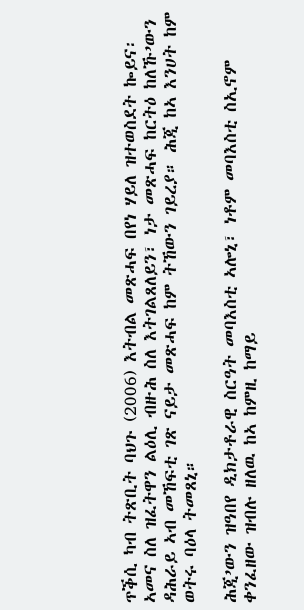ጥቕሲ ካብ ትጽቢት ባህጉ (2006) እትብል መጽሓፍ በየነ ሃይለ ዝተወስደት ኰይና፡ ኣመና ስለ ዝፈትዋን ልዕሊ ብዙሕ ስለ እትገልጸለይን፣ ነታ መጽሓፍ ከርትዕ ከለኹ’ውን ዳሕራይ ኣብ መኸፍቲ ገጽ ናይታ መጽሓፍ ከም ትኸውን ገይረያ። ሕጂ ከኣ እንሀት ከም ወትሩ ባዕላ ትመጸኒ።

ሕጂ’ውን ዝዓበየ ዲክታቶራዊ ስርዓት መባእስቲ ኣሎኒ፣ ነቶም መባእስቲ ስኢኖም ቀንፈዘው ዝብሉ ዘለዉ ከኣ ከምዚ ከማይ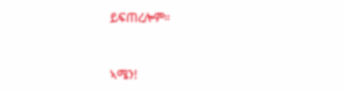ይፍጠረሎም።



ኣሜን!